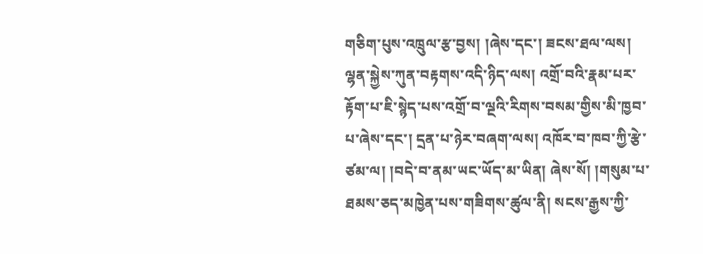གཅིག་པུས་འཁྲུལ་རྩ་བྱས། །ཞེས་དང་། ཟངས་ཐལ་ལས། ལྷན་སྐྱེས་ཀུན་བརྟགས་འདི་ཉིད་ལས། འགྲོ་བའི་རྣམ་པར་རྟོག་པ་ཇི་སྙེད་པས་འགྲོ་བ་ལྔའི་རིགས་བསམ་གྱིས་མི་ཁྱབ་པ་ཞེས་དང་། དྲན་པ་ཉེར་བཞག་ལས། འཁོར་བ་ཁབ་ཀྱི་རྩེ་ཙམ་ལ། །བདེ་བ་ནམ་ཡང་ཡོད་མ་ཡིན། ཞེས་སོ། །གསུམ་པ་ཐམས་ཅད་མཁྱེན་པས་གཟིགས་ཚུལ་ནི། སངས་རྒྱས་ཀྱི་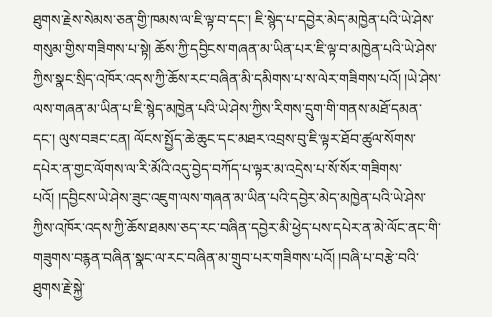ཐུགས་རྗེས་སེམས་ཅན་གྱི་ཁམས་ལ་ཇི་ལྟ་བ་དང་། ཇི་སྙེད་པ་དབྱེར་མེད་མཁྱེན་པའི་ཡེ་ཤེས་གསུམ་གྱིས་གཟིགས་པ་སྟེ། ཆོས་ཀྱི་དབྱིངས་གཞན་མ་ཡིན་པར་ཇི་ལྟ་བ་མཁྱེན་པའི་ཡེ་ཤེས་ཀྱིས་སྣང་སྲིད་འཁོར་འདས་ཀྱི་ཆོས་རང་བཞིན་མི་དམིགས་པ་ས་ལེར་གཟིགས་པའོ། །ཡེ་ཤེས་ལས་གཞན་མ་ཡིན་པ་ཇི་སྙེད་མཁྱེན་པའི་ཡེ་ཤེས་ཀྱིས་རིགས་དྲུག་གི་གནས་མཐོ་དམན་དང་། ལུས་བཟང་ངན། ལོངས་སྤྱོད་ཆེ་ཆུང་དང་མཐར་འབྲས་བུ་ཇི་ལྟར་ཐོབ་ཚུལ་སོགས་དཔེར་ན་གྱང་ལོགས་ལ་རི་མོའི་འདུ་བྱེད་བཀོད་པ་ལྟར་མ་འདྲེས་པ་སོ་སོར་གཟིགས་པའོ། །དབྱིངས་ཡེ་ཤེས་ཟུང་འཇུག་ལས་གཞན་མ་ཡིན་པའི་དབྱེར་མེད་མཁྱེན་པའི་ཡེ་ཤེས་ཀྱིས་འཁོར་འདས་ཀྱི་ཆོས་ཐམས་ཅད་རང་བཞིན་དབྱེར་མི་ཕྱེད་པས་དཔེར་ན་མེ་ལོང་ནང་གི་གཟུགས་བརྙན་བཞིན་སྣང་ལ་རང་བཞིན་མ་གྲུབ་པར་གཟིགས་པའོ། །བཞི་པ་བརྩེ་བའི་ཐུགས་རྗེ་སྐྱེ་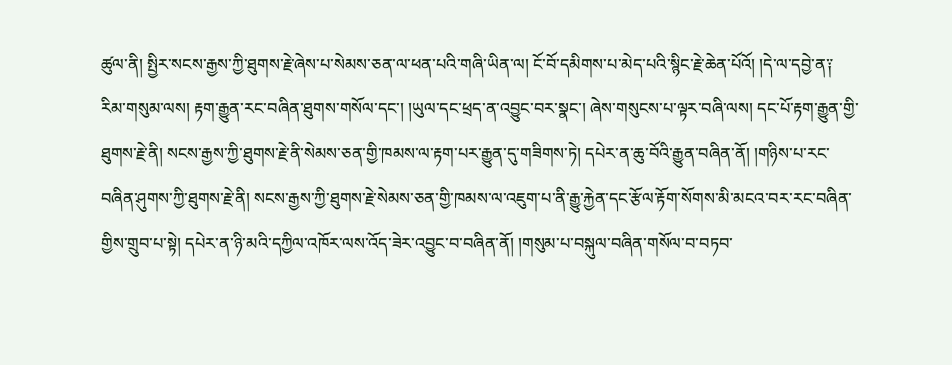ཚུལ་ནི། སྤྱིར་སངས་རྒྱས་ཀྱི་ཐུགས་རྗེ་ཞེས་པ་སེམས་ཅན་ལ་ཕན་པའི་གཞི་ཡིན་ལ། ངོ་བོ་དམིགས་པ་མེད་པའི་སྙིང་རྗེ་ཆེན་པོའོ། །དེ་ལ་དབྱེ་ན༑ རིམ་གསུམ་ལས། རྟག་རྒྱུན་རང་བཞིན་ཐུགས་གསོལ་དང་། །ཡུལ་དང་ཕྲད་ན་འབྱུང་བར་སྣང་། ཞེས་གསུངས་པ་ལྟར་བཞི་ལས། དང་པོ་རྟག་རྒྱུན་གྱི་ཐུགས་རྗེ་ནི། སངས་རྒྱས་ཀྱི་ཐུགས་རྗེ་ནི་སེམས་ཅན་གྱི་ཁམས་ལ་རྟག་པར་རྒྱུན་དུ་གཟིགས་ཏེ། དཔེར་ན་ཆུ་བོའི་རྒྱུན་བཞིན་ནོ། །གཉིས་པ་རང་བཞིན་ཤུགས་ཀྱི་ཐུགས་རྗེ་ནི། སངས་རྒྱས་ཀྱི་ཐུགས་རྗེ་སེམས་ཅན་གྱི་ཁམས་ལ་འཇུག་པ་ནི་རྒྱུ་རྐྱེན་དང་རྩོལ་རྟོག་སོགས་མི་མངའ་བར་རང་བཞིན་གྱིས་གྲུབ་པ་སྟེ། དཔེར་ན་ཉི་མའི་དཀྱིལ་འཁོར་ལས་འོད་ཟེར་འབྱུང་བ་བཞིན་ནོ། །གསུམ་པ་བསྐུལ་བཞིན་གསོལ་བ་བཏབ་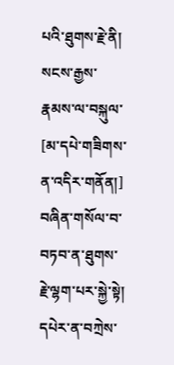པའི་ཐུགས་རྗེ་ནི། སངས་རྒྱས་རྣམས་ལ་བསྐུལ་
[མ་དཔེ་གཟིགས་ན་འདིར་གནོན།]
བཞིན་གསོལ་བ་བཏབ་ན་ཐུགས་རྗེ་ལྷག་པར་སྐྱེ་སྟེ། དཔེར་ན་བཀྲེས་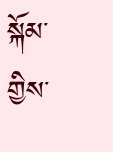སྐོམ་གྱིས་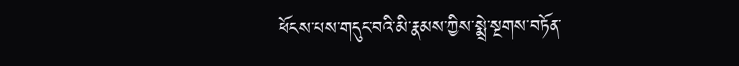ཕོངས་པས་གདུང་བའི་མི་རྣམས་ཀྱིས་སྨྲེ་སྔགས་བཏོན་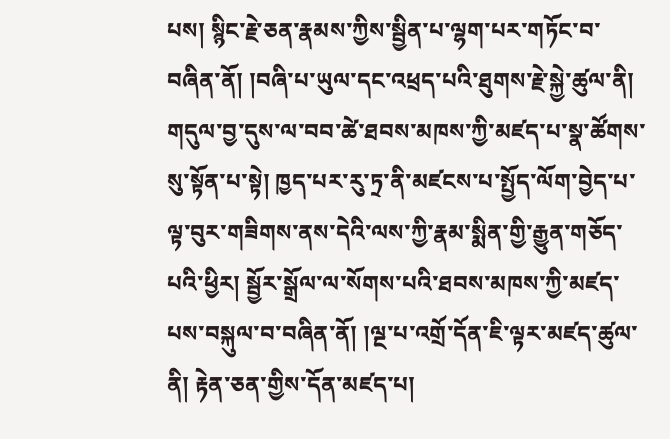པས། སྙིང་རྗེ་ཅན་རྣམས་ཀྱིས་སྦྱིན་པ་ལྷག་པར་གཏོང་བ་བཞིན་ནོ། །བཞི་པ་ཡུལ་དང་འཕྲད་པའི་ཐུགས་རྗེ་སྐྱེ་ཚུལ་ནི། གདུལ་བྱ་དུས་ལ་བབ་ཚེ་ཐབས་མཁས་ཀྱི་མཛད་པ་སྣ་ཚོགས་སུ་སྟོན་པ་སྟེ། ཁྱད་པར་རུ་ཏྲ་ནི་མཛངས་པ་སྤྱོད་ལོག་བྱེད་པ་ལྟ་བུར་གཟིགས་ནས་དེའི་ལས་ཀྱི་རྣམ་སྨིན་གྱི་རྒྱུན་གཅོད་པའི་ཕྱིར། སྦྱོར་སྒྲོལ་ལ་སོགས་པའི་ཐབས་མཁས་ཀྱི་མཛད་པས་བསྐུལ་བ་བཞིན་ནོ། །ལྔ་པ་འགྲོ་དོན་ཇི་ལྟར་མཛད་ཚུལ་ནི། རྟེན་ཅན་གྱིས་དོན་མཛད་པ།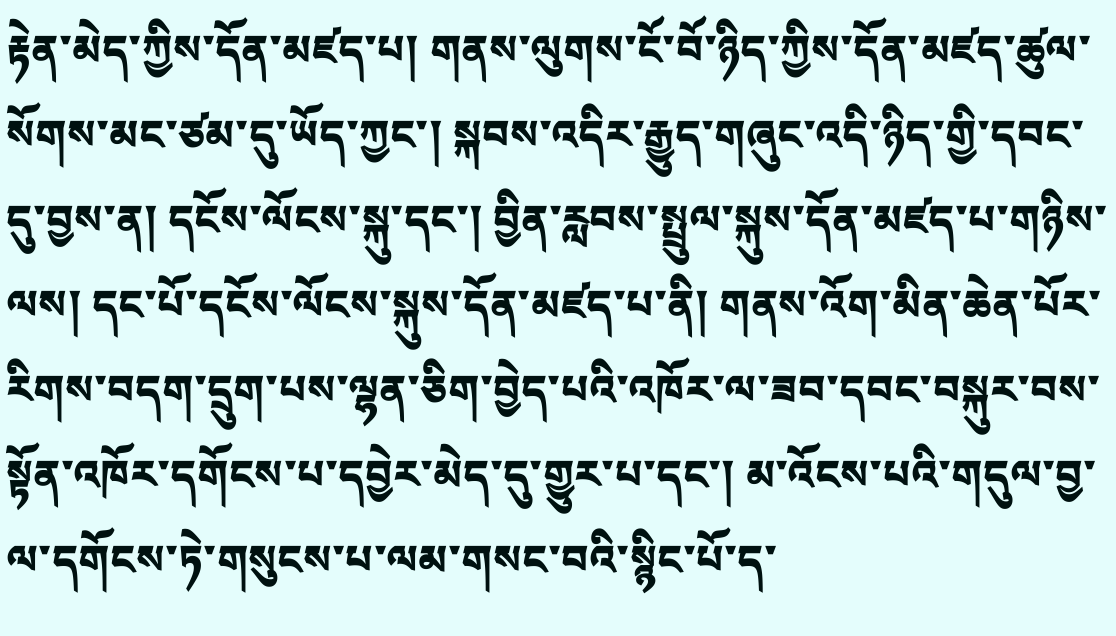རྟེན་མེད་ཀྱིས་དོན་མཛད་པ། གནས་ལུགས་ངོ་བོ་ཉིད་ཀྱིས་དོན་མཛད་ཚུལ་སོགས་མང་ཙམ་དུ་ཡོད་ཀྱང་། སྐབས་འདིར་རྒྱུད་གཞུང་འདི་ཉིད་གྱི་དབང་དུ་བྱས་ན། དངོས་ལོངས་སྐུ་དང་། བྱིན་རླབས་སྤྲུལ་སྐུས་དོན་མཛད་པ་གཉིས་ལས། དང་པོ་དངོས་ལོངས་སྐུས་དོན་མཛད་པ་ནི། གནས་འོག་མིན་ཆེན་པོར་རིགས་བདག་དྲུག་པས་ལྷན་ཅིག་བྱེད་པའི་འཁོར་ལ་ཟབ་དབང་བསྐུར་བས་སྟོན་འཁོར་དགོངས་པ་དབྱེར་མེད་དུ་གྱུར་པ་དང་། མ་འོངས་པའི་གདུལ་བྱ་ལ་དགོངས་ཏེ་གསུངས་པ་ལམ་གསང་བའི་སྙིང་པོ་ད་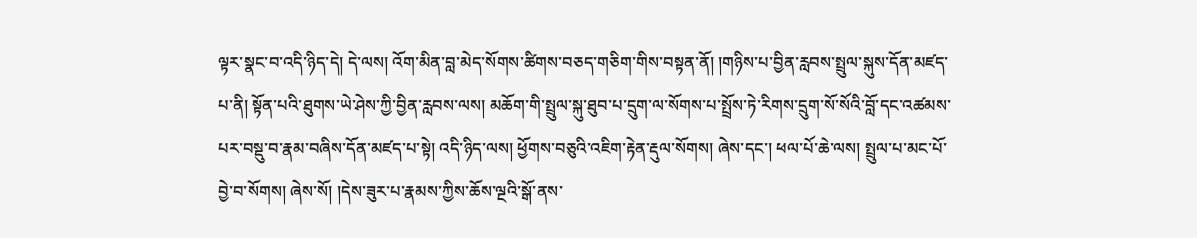ལྟར་སྣང་བ་འདི་ཉིད་དེ། དེ་ལས། འོག་མིན་བླ་མེད་སོགས་ཚིགས་བཅད་གཅིག་གིས་བསྟན་ནོ། །གཉིས་པ་བྱིན་རླབས་སྤྲུལ་སྐུས་དོན་མཛད་པ་ནི། སྟོན་པའི་ཐུགས་ཡེ་ཤེས་ཀྱི་བྱིན་རླབས་ལས། མཆོག་གི་སྤྲུལ་སྐུ་ཐུབ་པ་དྲུག་ལ་སོགས་པ་སྤྲོས་ཏེ་རིགས་དྲུག་སོ་སོའི་བློ་དང་འཚམས་པར་བསྡུ་བ་རྣམ་བཞིས་དོན་མཛད་པ་སྟེ། འདི་ཉིད་ལས། ཕྱོགས་བཅུའི་འཇིག་རྟེན་རྡུལ་སོགས། ཞེས་དང་། ཕལ་པོ་ཆེ་ལས། སྤྲུལ་པ་མང་པོ་བྱེ་བ་སོགས། ཞེས་སོ། །དེས་ཟུར་པ་རྣམས་ཀྱིས་ཆོས་ལྔའི་སྒོ་ནས་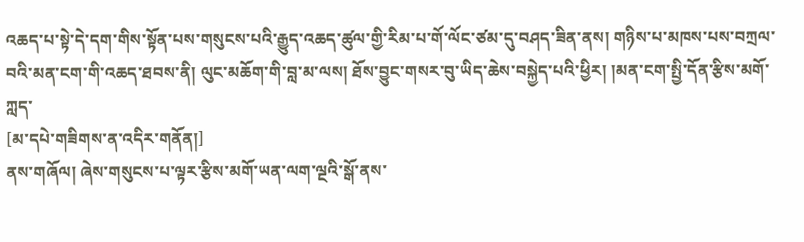འཆད་པ་སྟེ་དེ་དག་གིས་སྟོན་པས་གསུངས་པའི་རྒྱུད་འཆད་ཚུལ་གྱི་རིམ་པ་གོ་ལོང་ཙམ་དུ་བཤད་ཟིན་ནས། གཉིས་པ་མཁས་པས་བཀྲལ་བའི་མན་ངག་གི་འཆད་ཐབས་ནི། ལུང་མཆོག་གི་བླ་མ་ལས། ཐོས་བྱུང་གསར་བུ་ཡིད་ཆེས་བསྐྱེད་པའི་ཕྱིར། །མན་ངག་སྤྱི་དོན་རྩིས་མགོ་ཀླད་
[མ་དཔེ་གཟིགས་ན་འདིར་གནོན།]
ནས་གཞོལ། ཞེས་གསུངས་པ་ལྟར་རྩིས་མགོ་ཡན་ལག་ལྔའི་སྒོ་ནས་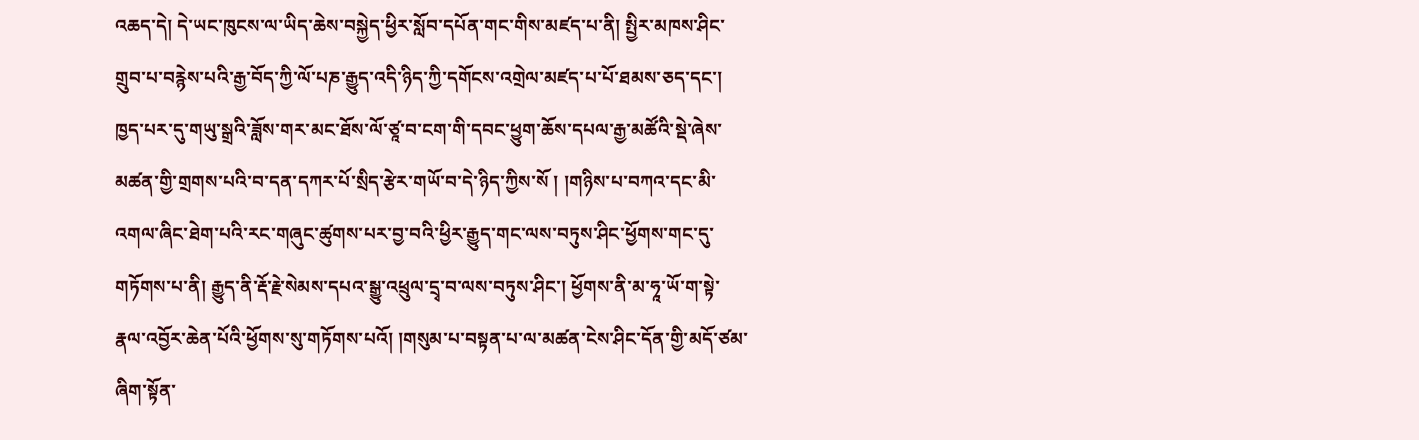འཆད་དེ། དེ་ཡང་ཁུངས་ལ་ཡིད་ཆེས་བསྐྱེད་ཕྱིར་སློབ་དཔོན་གང་གིས་མཛད་པ་ནི། སྤྱིར་མཁས་ཤིང་གྲུབ་པ་བརྙེས་པའི་རྒྱ་བོད་ཀྱི་ལོ་པཎ་རྒྱུད་འདི་ཉིད་ཀྱི་དགོངས་འགྲེལ་མཛད་པ་པོ་ཐམས་ཅད་དང་། ཁྱད་པར་དུ་གཡུ་སྒྲའི་ཟློས་གར་མང་ཐོས་ལོ་ཙཱ་བ་ངག་གི་དབང་ཕྱུག་ཆོས་དཔལ་རྒྱ་མཚོའི་སྡེ་ཞེས་མཚན་གྱི་གྲགས་པའི་བ་དན་དཀར་པོ་སྲིད་རྩེར་གཡོ་བ་དེ་ཉིད་ཀྱིས་སོ ། །གཉིས་པ་བཀའ་དང་མི་འགལ་ཞིང་ཐེག་པའི་རང་གཞུང་ཚུགས་པར་བྱ་བའི་ཕྱིར་རྒྱུད་གང་ལས་བཏུས་ཤིང་ཕྱོགས་གང་དུ་གཏོགས་པ་ནི། རྒྱུད་ནི་རྡོ་རྗེ་སེམས་དཔའ་སྒྱུ་འཕྲུལ་དྲྭ་བ་ལས་བཏུས་ཤིང་། ཕྱོགས་ནི་མ་ཧཱ་ཡོ་ག་སྟེ་རྣལ་འབྱོར་ཆེན་པོའི་ཕྱོགས་སུ་གཏོགས་པའོ། །གསུམ་པ་བསྟན་པ་ལ་མཚན་ངེས་ཤིང་དོན་གྱི་མདོ་ཙམ་ཞིག་སྟོན་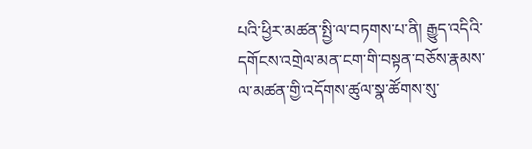པའི་ཕྱིར་མཚན་སྤྱི་ལ་བཏགས་པ་ནི། རྒྱུད་འདིའི་དགོངས་འགྲེལ་མན་ངག་གི་བསྟན་བཅོས་རྣམས་ལ་མཚན་གྱི་འདོགས་ཚུལ་སྣ་ཚོགས་སུ་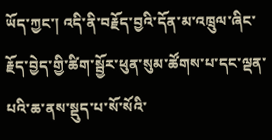ཡོད་ཀྱང་། འདི་ནི་བརྗོད་བྱའི་དོན་མ་འཁྲུལ་ཞིང་རྗོད་བྱེད་གྱི་ཚིག་སྦྱོར་ཕུན་སུམ་ཚོགས་པ་དང་ལྡན་པའི་ཆ་ནས་སྡུད་པ་སོ་སོའི་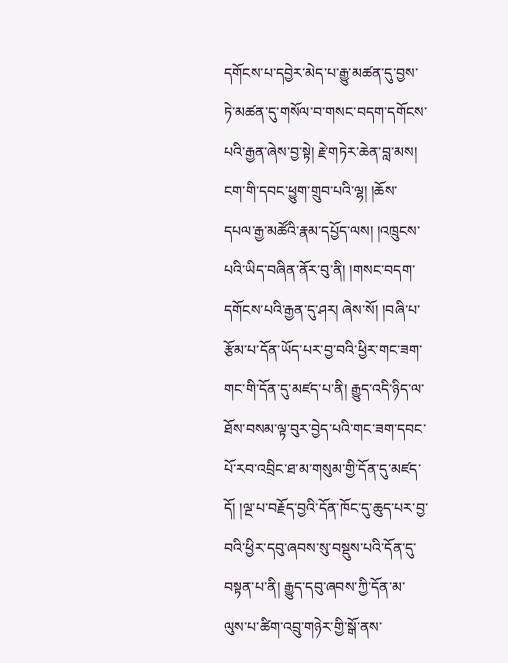དགོངས་པ་དབྱེར་མེད་པ་རྒྱུ་མཚན་དུ་བྱས་ཏེ་མཚན་དུ་གསོལ་བ་གསང་བདག་དགོངས་པའི་རྒྱན་ཞེས་བྱ་སྟེ། རྗེ་གཏེར་ཆེན་བླ་མས། ངག་གི་དབང་ཕྱུག་གྲུབ་པའི་ལྷ། །ཆོས་དཔལ་རྒྱ་མཚོའི་རྣམ་དཔྱོད་ལས། །འཁྲུངས་པའི་ཡིད་བཞིན་ནོར་བུ་ནི། །གསང་བདག་དགོངས་པའི་རྒྱན་དུ་ཤར། ཞེས་སོ། །བཞི་པ་རྩོམ་པ་དོན་ཡོད་པར་བྱ་བའི་ཕྱིར་གང་ཟག་གང་གི་དོན་དུ་མཛད་པ་ནི། རྒྱུད་འདི་ཉིད་ལ་ཐོས་བསམ་ལྟ་བུར་བྱེད་པའི་གང་ཟག་དབང་པོ་རབ་འབྲིང་ཐ་མ་གསུམ་གྱི་དོན་དུ་མཛད་དོ། །ལྔ་པ་བརྗོད་བྱའི་དོན་ཁོང་དུ་ཆུད་པར་བྱ་བའི་ཕྱིར་དབུ་ཞབས་སུ་བསྡུས་པའི་དོན་དུ་བསྟན་པ་ནི། རྒྱུད་དབུ་ཞབས་ཀྱི་དོན་མ་ལུས་པ་ཚིག་འབྲུ་གཉེར་གྱི་སྒོ་ནས་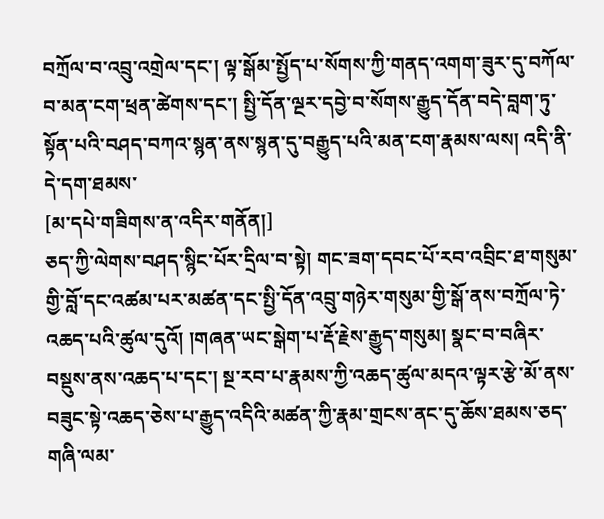བཀྲོལ་བ་འབྲུ་འགྲེལ་དང་། ལྟ་སྒོམ་སྤྱོད་པ་སོགས་ཀྱི་གནད་འགག་ཟུར་དུ་བཀོལ་བ་མན་ངག་ཕྲན་ཚེགས་དང་། སྤྱི་དོན་ལྔར་དབྱེ་བ་སོགས་རྒྱུད་དོན་བདེ་བླག་ཏུ་སྟོན་པའི་བཤད་བཀའ་སྙན་ནས་སྙན་དུ་བརྒྱུད་པའི་མན་ངག་རྣམས་ལས། འདི་ནི་དེ་དག་ཐམས་
[མ་དཔེ་གཟིགས་ན་འདིར་གནོན།]
ཅད་ཀྱི་ལེགས་བཤད་སྙིང་པོར་དྲིལ་བ་སྟེ། གང་ཟག་དབང་པོ་རབ་འབྲིང་ཐ་གསུམ་གྱི་བློ་དང་འཚམ་པར་མཚན་དང་སྤྱི་དོན་འབྲུ་གཉེར་གསུམ་གྱི་སྒོ་ནས་བཀྲོལ་ཏེ་འཆད་པའི་ཚུལ་དུའོ། །གཞན་ཡང་སྒེག་པ་རྡོ་རྗེས་རྒྱུད་གསུམ། སྣང་བ་བཞིར་བསྡུས་ནས་འཆད་པ་དང་། སྔ་རབ་པ་རྣམས་ཀྱི་འཆད་ཚུལ་མདའ་ལྟར་རྩེ་མོ་ནས་བཟུང་སྟེ་འཆད་ཅེས་པ་རྒྱུད་འདིའི་མཚན་ཀྱི་རྣམ་གྲངས་ནང་དུ་ཆོས་ཐམས་ཅད་གཞི་ལམ་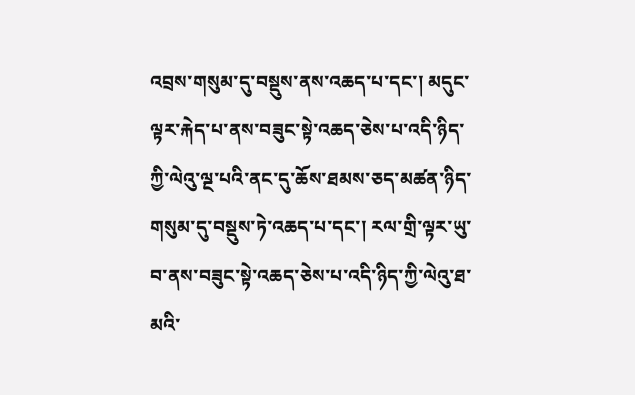འབྲས་གསུམ་དུ་བསྡུས་ནས་འཆད་པ་དང་། མདུང་ལྟར་རྐེད་པ་ནས་བཟུང་སྟེ་འཆད་ཅེས་པ་འདི་ཉིད་ཀྱི་ལེའུ་ལྔ་པའི་ནང་དུ་ཆོས་ཐམས་ཅད་མཚན་ཉིད་གསུམ་དུ་བསྡུས་ཏེ་འཆད་པ་དང་། རལ་གྲི་ལྟར་ཡུ་བ་ནས་བཟུང་སྟེ་འཆད་ཅེས་པ་འདི་ཉིད་ཀྱི་ལེའུ་ཐ་མའི་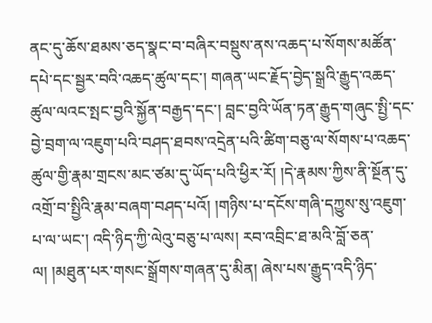ནང་དུ་ཆོས་ཐམས་ཅད་སྣང་བ་བཞིར་བསྡུས་ནས་འཆད་པ་སོགས་མཚོན་དཔེ་དང་སྦྱར་བའི་འཆད་ཚུལ་དང་། གཞན་ཡང་རྗོད་བྱེད་སྒྲའི་རྒྱུད་འཆད་ཚུལ་ལའང་སྤང་བྱའི་སྐྱོན་བརྒྱད་དང་། བླང་བྱའི་ཡོན་ཏན་རྒྱུད་གཞུང་སྤྱི་དང་བྱེ་བྲག་ལ་འཇུག་པའི་བཤད་ཐབས་འདྲེན་པའི་ཚིག་བཅུ་ལ་སོགས་པ་འཆད་ཚུལ་གྱི་རྣམ་གྲངས་མང་ཙམ་དུ་ཡོད་པའི་ཕྱིར་རོ། །དེ་རྣམས་ཀྱིས་ནི་སྔོན་དུ་འགྲོ་བ་སྤྱིའི་རྣམ་བཞག་བཤད་པའོ། །གཉིས་པ་དངོས་གཞི་དཀྱུས་སུ་འཇུག་པ་ལ་ཡང་། འདི་ཉིད་ཀྱི་ལེའུ་བཅུ་པ་ལས། རབ་འབྲིང་ཐ་མའི་བློ་ཅན་ལ། །མཐུན་པར་གསང་སྒྲོགས་གཞན་དུ་མིན། ཞེས་པས་རྒྱུད་འདི་ཉིད་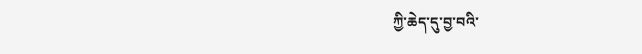ཀྱི་ཆེད་དུ་བྱ་བའི་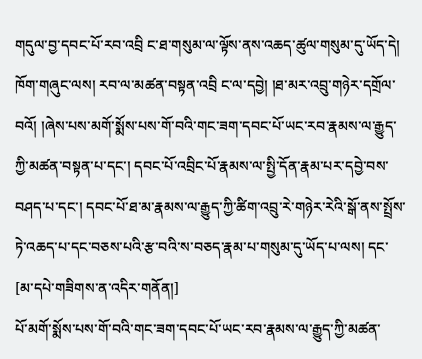གདུལ་བྱ་དབང་པོ་རབ་འབྲི ང་ཐ་གསུམ་ལ་ལྟོས་ནས་འཆད་ཚུལ་གསུམ་དུ་ཡོད་དེ། ཁོག་གཞུང་ལས། རབ་ལ་མཚན་བསྟན་འབྲི ང་ལ་དབྱེ། །ཐ་མར་འབྲུ་གཉེར་དགྲོལ་བའོ། །ཞེས་པས་མགོ་སྨོས་པས་གོ་བའི་གང་ཟག་དབང་པོ་ཡང་རབ་རྣམས་ལ་རྒྱུད་ཀྱི་མཚན་བསྟན་པ་དང་། དབང་པོ་འབྲིང་པོ་རྣམས་ལ་སྤྱི་དོན་རྣམ་པར་དབྱེ་བས་བཤད་པ་དང་། དབང་པོ་ཐ་མ་རྣམས་ལ་རྒྱུད་ཀྱི་ཚིག་འབྲུ་རེ་གཉེར་རེའི་སྒོ་ནས་སྤྲོས་ཏེ་འཆད་པ་དང་བཅས་པའི་རྩ་བའི་ས་བཅད་རྣམ་པ་གསུམ་དུ་ཡོད་པ་ལས། དང་
[མ་དཔེ་གཟིགས་ན་འདིར་གནོན།]
པོ་མགོ་སྨོས་པས་གོ་བའི་གང་ཟག་དབང་པོ་ཡང་རབ་རྣམས་ལ་རྒྱུད་ཀྱི་མཚན་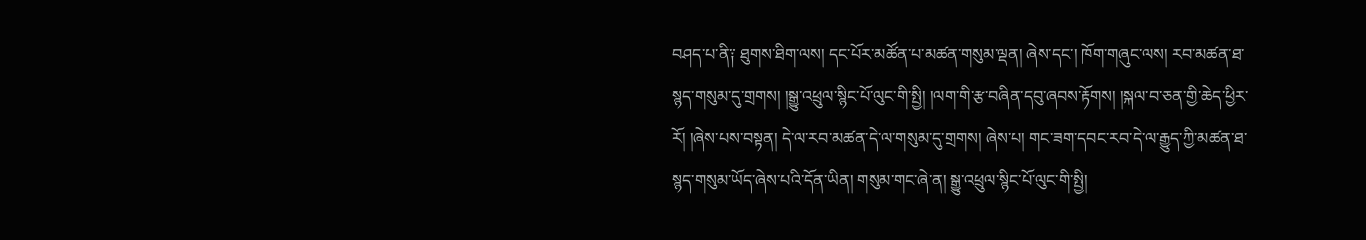བཤད་པ་ནི༑ ཐུགས་ཐིག་ལས། དང་པོར་མཚོན་པ་མཚན་གསུམ་ལྡན། ཞེས་དང་། ཁོག་གཞུང་ལས། རབ་མཚན་ཐ་སྙད་གསུམ་དུ་གྲགས། །སྒྱུ་འཕྲུལ་སྙིང་པོ་ལུང་གི་སྤྱི། །ལག་གི་རྩ་བཞིན་དབུ་ཞབས་རྟོགས། །སྐལ་བ་ཅན་གྱི་ཆེད་ཕྱིར་རོ། །ཞེས་པས་བསྟན། དེ་ལ་རབ་མཚན་དེ་ལ་གསུམ་དུ་གྲགས། ཞེས་པ། གང་ཟག་དབང་རབ་དེ་ལ་རྒྱུད་ཀྱི་མཚན་ཐ་སྙད་གསུམ་ཡོད་ཞེས་པའི་དོན་ཡིན། གསུམ་གང་ཞེ་ན། སྒྱུ་འཕྲུལ་སྙིང་པོ་ལུང་གི་སྤྱི།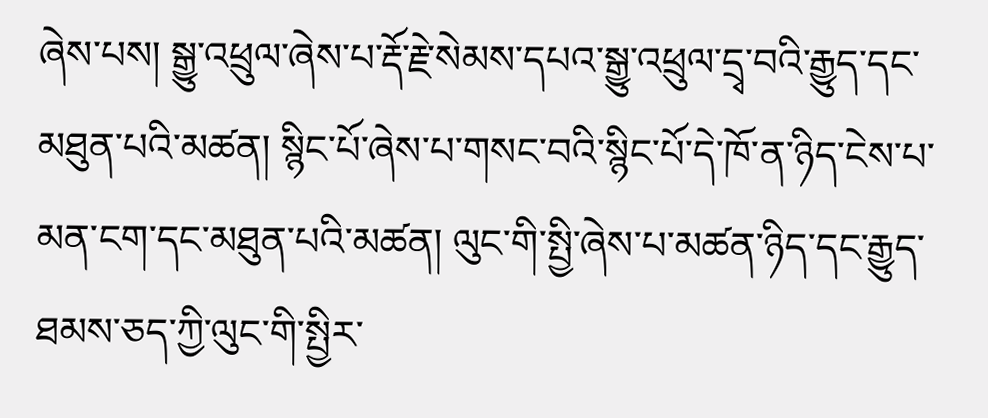ཞེས་པས། སྒྱུ་འཕྲུལ་ཞེས་པ་རྡོ་རྗེ་སེམས་དཔའ་སྒྱུ་འཕྲུལ་དྲྭ་བའི་རྒྱུད་དང་མཐུན་པའི་མཚན། སྙིང་པོ་ཞེས་པ་གསང་བའི་སྙིང་པོ་དེ་ཁོ་ན་ཉིད་ངེས་པ་མན་ངག་དང་མཐུན་པའི་མཚན། ལུང་གི་སྤྱི་ཞེས་པ་མཚན་ཉིད་དང་རྒྱུད་ཐམས་ཅད་ཀྱི་ལུང་གི་སྤྱིར་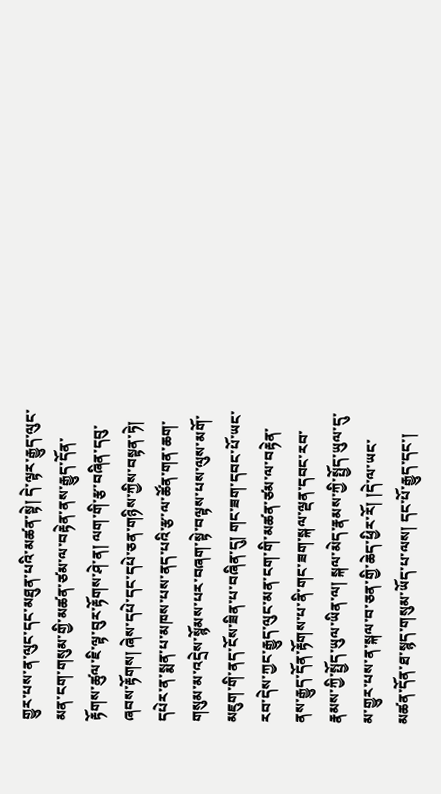གྱུར་པས་ན་ལུང་དང་མཐུན་པའི་མཚན་སྟེ། དེ་ལྟར་རྒྱུད་ལུང་མན་ངག་གསུམ་གྱི་མཚན་ཙམ་ལ་བརྟེན་ནས་རྒྱུད་དོན་རྟོགས་ཚུལ་ཇི་ལྟ་བུར་རྟོགས་ཤེ་ན། ལག་གི་རྩ་བཞིན་དབུ་ཞབས་རྟོགས། ཞེས་དཔེ་དང་དཔེ་ཅན་གཉིས་ཀྱིས་བསྟན་ཏེ། དཔེར་ན་སྨན་པ་མཁས་པས་ནད་པའི་རྩ་ལ་ཚོན་གན་ཆག་གསུམ་མ་འདྲེས་སྙོམས་པར་བཞག་སྟེ་བལྟས་པས་ལུས་མགོ་མཇུག་གི་ནད་ངོས་ཟིན་པ་བཞིན་དུ། གང་ཟག་དབང་པོ་ཡང་རབ་དེས་ཀྱང་རྒྱུད་ལུང་མན་ངག་གི་མཚན་ཙམ་ལ་བརྟེན་ནས་རྒྱུད་དོན་རྟོགས་པ་ནི་གང་ཟག་སྐལ་ལྡན་དབང་རབ་རྣམས་ཀྱི་སྤྱོད་ཡུལ་ཡིན་ལ། སྐལ་མེད་རྣམས་ཀྱི་སྤྱོད་ཡུལ་དུ་མ་གྱུར་པས་ན་སྐལ་བ་ཅན་གྱི་ཆེད་ཕྱིར་རོ། །དེ་ལ་ཡང་མཚན་དོན་ཐ་སྙད་གསུམ་ཡོད་པ་ལས། དང་པོ་རྒྱུད་དང་།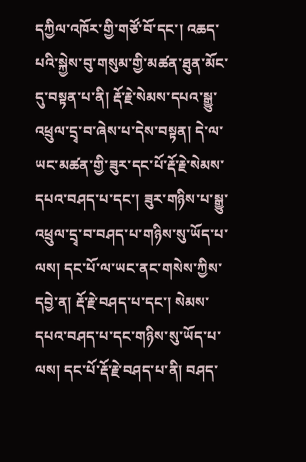དཀྱིལ་འཁོར་གྱི་གཙོ་བོ་དང་། འཆད་པའི་སྐྱེས་བུ་གསུམ་གྱི་མཚན་ཐུན་མོང་དུ་བསྟན་པ་ནི། རྡོ་རྗེ་སེམས་དཔའ་སྒྱུ་འཕྲུལ་དྲྭ་བ་ཞེས་པ་དེས་བསྟན། དེ་ལ་ཡང་མཚན་གྱི་ཟུར་དང་པོ་རྡོ་རྗེ་སེམས་དཔའ་བཤད་པ་དང་། ཟུར་གཉིས་པ་སྒྱུ་འཕྲུལ་དྲྭ་བ་བཤད་པ་གཉིས་སུ་ཡོད་པ་ལས། དང་པོ་ལ་ཡང་ནང་གསེས་ཀྱིས་དབྱེ་ན། རྡོ་རྗེ་བཤད་པ་དང་། སེམས་དཔའ་བཤད་པ་དང་གཉིས་སུ་ཡོད་པ་ལས། དང་པོ་རྡོ་རྗེ་བཤད་པ་ནི། བཤད་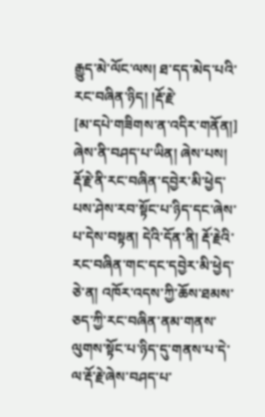རྒྱུད་མེ་ལོང་ལས། ཐ་དད་མེད་པའི་རང་བཞིན་ཉིད། །རྡོ་རྗེ་
[མ་དཔེ་གཟིགས་ན་འདིར་གནོན།]
ཞེས་ནི་བཤད་པ་ཡིན། ཞེས་པས། རྡོ་རྗེ་ནི་རང་བཞིན་དབྱེར་མི་ཕྱེད་པས་ཤེས་རབ་སྟོང་པ་ཉིད་དང་ཞེས་པ་དེས་བསྟན། དེའི་དོན་ནི། རྡོ་རྗེའི་རང་བཞིན་གང་དང་དབྱེར་མི་ཕྱེད་ཅེ་ན། འཁོར་འདས་ཀྱི་ཆོས་ཐམས་ཅད་ཀྱི་རང་བཞིན་ནམ་གནས་ལུགས་སྟོང་པ་ཉིད་དུ་གནས་པ་དེ་ལ་རྡོ་རྗེ་ཞེས་བཤད་པ་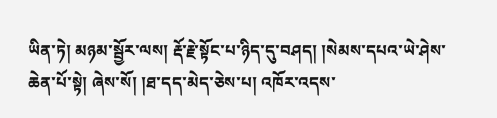ཡིན་ཏེ། མཉམ་སྦྱོར་ལས། རྡོ་རྗེ་སྟོང་པ་ཉིད་དུ་བཤད། །སེམས་དཔའ་ཡེ་ཤེས་ཆེན་པོ་སྟེ། ཞེས་སོ། །ཐ་དད་མེད་ཅེས་པ། འཁོར་འདས་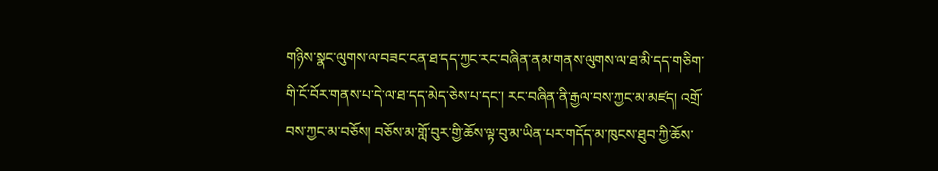གཉིས་སྣང་ལུགས་ལ་བཟང་ངན་ཐ་དད་ཀྱང་རང་བཞིན་ནམ་གནས་ལུགས་ལ་ཐ་མི་དད་གཅིག་གི་ངོ་བོར་གནས་པ་དེ་ལ་ཐ་དད་མེད་ཅེས་པ་དང་། རང་བཞིན་ནི་རྒྱལ་བས་ཀྱང་མ་མཛད། འགྲོ་བས་ཀྱང་མ་བཅོས། བཅོས་མ་གློ་བུར་གྱི་ཆོས་ལྟ་བུ་མ་ཡིན་པར་གདོད་མ་ཁུངས་ཐུབ་ཀྱི་ཆོས་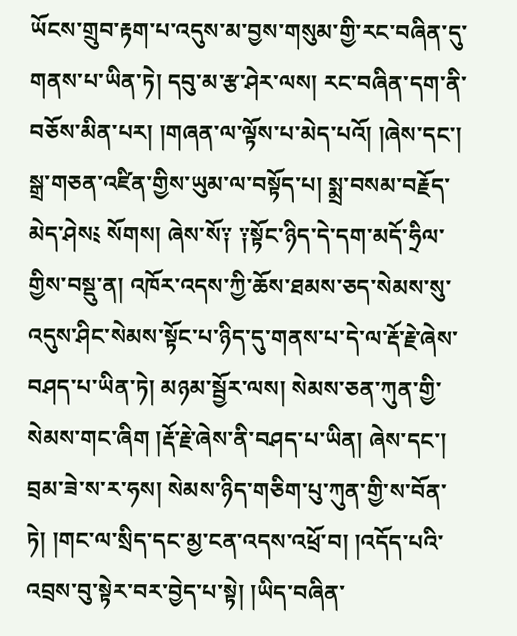ཡོངས་གྲུབ་རྟག་པ་འདུས་མ་བྱས་གསུམ་གྱི་རང་བཞིན་དུ་གནས་པ་ཡིན་ཏེ། དབུ་མ་རྩ་ཤེར་ལས། རང་བཞིན་དག་ནི་བཅོས་མིན་པར། །གཞན་ལ་ལྟོས་པ་མེད་པའོ། །ཞེས་དང་། སྒྲ་གཅན་འཛིན་གྱིས་ཡུམ་ལ་བསྟོད་པ། སྨྲ་བསམ་བརྗོད་མེད་ཤེས༴ སོགས། ཞེས་སོ༑ ༑སྟོང་ཉིད་དེ་དག་མདོ་ཧྲིལ་གྱིས་བསྡུ་ན། འཁོར་འདས་ཀྱི་ཆོས་ཐམས་ཅད་སེམས་སུ་འདུས་ཤིང་སེམས་སྟོང་པ་ཉིད་དུ་གནས་པ་དེ་ལ་རྡོ་རྗེ་ཞེས་བཤད་པ་ཡིན་ཏེ། མཉམ་སྦྱོར་ལས། སེམས་ཅན་ཀུན་གྱི་སེམས་གང་ཞིག །རྡོ་རྗེ་ཞེས་ནི་བཤད་པ་ཡིན། ཞེས་དང་། བྲམ་ཟེ་ས་ར་ཧས། སེམས་ཉིད་གཅིག་པུ་ཀུན་གྱི་ས་བོན་ཏེ། །གང་ལ་སྲིད་དང་མྱ་ངན་འདས་འཕྲོ་བ། །འདོད་པའི་འབྲས་བུ་སྟེར་བར་བྱེད་པ་སྟེ། །ཡིད་བཞིན་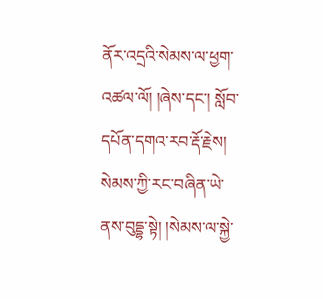ནོར་འདྲའི་སེམས་ལ་ཕྱག་འཚལ་ལོ། །ཞེས་དང་། སློབ་དཔོན་དགའ་རབ་རྡོ་རྗེས། སེམས་ཀྱི་རང་བཞིན་ཡེ་ནས་བུདྡྷ་སྟེ། །སེམས་ལ་སྐྱེ་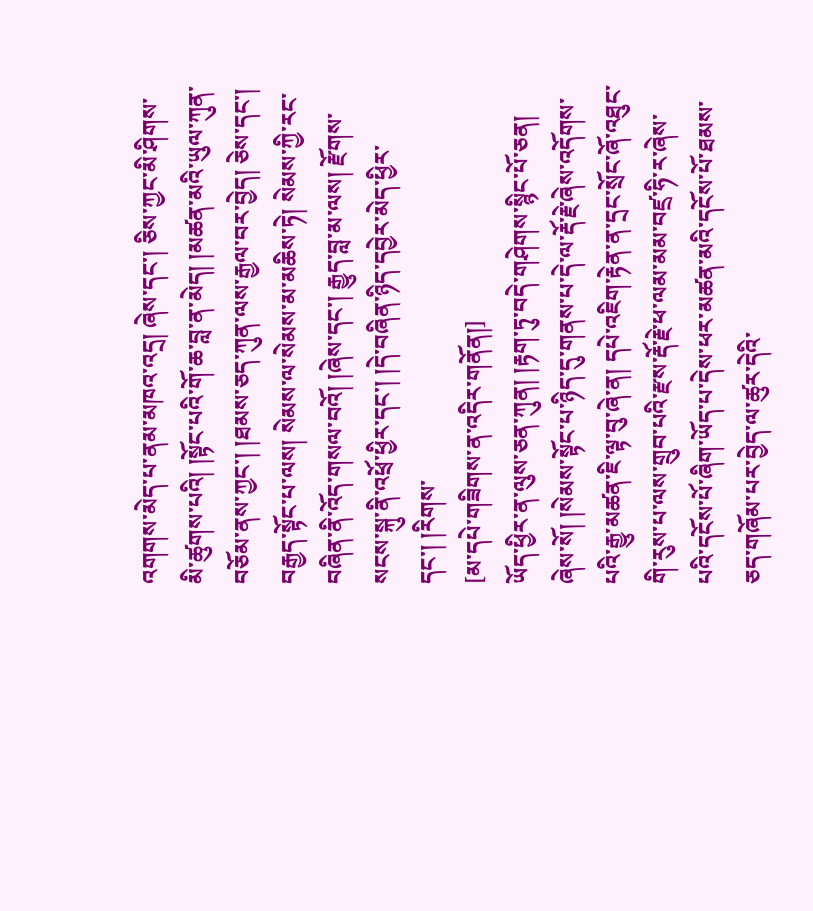འགགས་མེད་པ་ནམ་མཁའ་འདྲ། ཞེས་དང་། ཅིས་ཀྱང་མི་ཤིགས་མི་ཚུགས་པའི། །སྟོང་པའི་གོ་ཆ་བླ་ན་མེད། །མཚན་མའི་ཡུལ་ཀུན་བཅོམ་ནས་ཀྱང་། །ཐམས་ཅད་ཀུན་ལས་རྒྱལ་བར་བྱེད། ཅེས་དང་། བརྒྱད་སྟོང་པ་ལས། སེམས་ལ་སེམས་མ་མཆིས་ཏེ། སེམས་ཀྱི་རང་བཞིན་ནི་འོད་གསལ་བའོ། །ཞེས་དང་། རྒྱུད་བླ་མ་ལས། རྫོགས་སངས་སྐུ་ནི་འཕྲོ་ཕྱིར་དང་། །དེ་བཞིན་ཉིད་དབྱེར་མེད་ཕྱིར་དང་། །རིགས་
[མ་དཔེ་གཟིགས་ན་འདིར་གནོན།]
ཡོད་ཕྱིར་ན་ལུས་ཅན་ཀུན། །རྟག་ཏུ་བདེ་གཤེགས་སྙིང་པོ་ཅན། ཞེས་སོ། །སེམས་སྟོང་པ་ཉིད་དུ་གནས་པ་དེ་ལ་རྡོ་རྗེ་ཞེས་འདོགས་པའི་རྒྱུ་མཚན་ཇི་ལྟ་བུ་ཞེ་ན། དཔེ་འཇིག་རྟེན་ན་དྲང་སྲོང་ཞོ་འཐུང་གི་རུས་པ་ལས་གྲུབ་པའི་རྫས་རྡོ་རྗེ་ཕ་ལམ་མམ་བཛྲ་ཧི་ར་ཞེས་པའི་དངོས་པོ་ཞིག་ཡོད་པ་དེས་ཕར་མཚན་མའི་དངོས་པོ་ཐམས་ཅད་གཞོམ་པར་བྱེད་ལ་ཚུར་དེའི་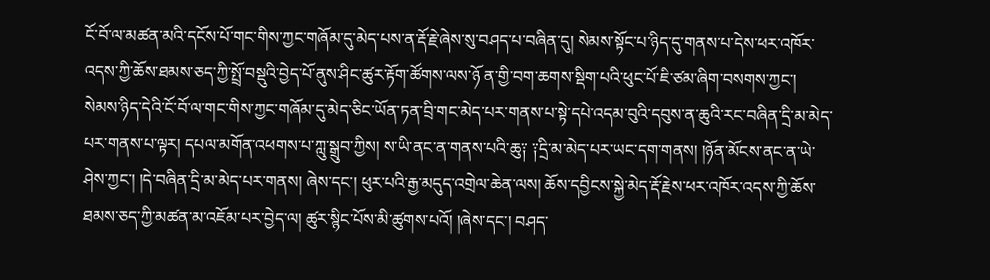ངོ་བོ་ལ་མཚན་མའི་དངོས་པོ་གང་གིས་ཀྱང་གཞོམ་དུ་མེད་པས་ན་རྡོ་རྗེ་ཞེས་སུ་བཤད་པ་བཞིན་དུ། སེམས་སྟོང་པ་ཉིད་དུ་གནས་པ་དེས་ཕར་འཁོར་འདས་ཀྱི་ཆོས་ཐམས་ཅད་ཀྱི་སྤྲོ་བསྡུའི་བྱེད་པོ་ནུས་ཤིང་ཚུར་རྟོག་ཚོགས་ལས་ཉོ ན་གྱི་བག་ཆགས་སྡིག་པའི་ཕུང་པོ་ཇི་ཙམ་ཞིག་བསགས་ཀྱང་། སེམས་ཉིད་དེའི་ངོ་བོ་ལ་གང་གིས་ཀྱང་གཞོམ་དུ་མེད་ཅིང་ཡོན་ཏན་བྲི་གང་མེད་པར་གནས་པ་སྟེ་དཔེ་འདམ་བུའི་དབུས་ན་ཆུའི་རང་བཞིན་དྲི་མ་མེད་པར་གནས་པ་ལྟར། དཔལ་མགོན་འཕགས་པ་ཀླུ་སྒྲུབ་ཀྱིས། ས་ཡི་ནང་ན་གནས་པའི་ཆུ༑ ༑དྲི་མ་མེད་པར་ཡང་དག་གནས། །ཉོན་མོངས་ནང་ན་ཡེ་ཤེས་ཀྱང་། །དེ་བཞིན་དྲི་མ་མེད་པར་གནས། ཞེས་དང་། ཕུར་པའི་རྒྱ་མདུད་འགྲེལ་ཆེན་ལས། ཆོས་དབྱིངས་སྐྱེ་མེད་རྡོ་རྗེས་ཕར་འཁོར་འདས་ཀྱི་ཆོས་ཐམས་ཅད་ཀྱི་མཚན་མ་འཇོམ་པར་བྱེད་ལ། ཚུར་སྙིང་པོས་མི་ཚུགས་པའོ། །ཞེས་དང་། བཤད་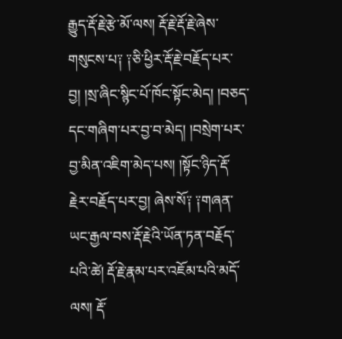རྒྱུད་རྡོ་རྗེ་རྩེ་མོ་ལས། རྡོ་རྗེ་རྡོ་རྗེ་ཞེས་གསུངས་པ༑ ༑ཅི་ཕྱིར་རྡོ་རྗེ་བརྗོད་པར་བྱ། །སྲ་ཞིང་སྙིང་པོ་ཁོང་སྟོང་མེད། །བཅད་དང་གཞིག་པར་བྱ་བ་མེད། །བསྲེག་པར་བྱ་མིན་འཇིག་མེད་པས། །སྟོང་ཉིད་རྡོ་རྗེར་བརྗོད་པར་བྱ། ཞེས་སོ༑ ༑གཞན་ཡང་རྒྱལ་བས་རྡོ་རྗེའི་ཡོན་ཏན་བརྗོད་པའི་ཚེ། རྡོ་རྗེ་རྣམ་པར་འཇོམ་པའི་མདོ་ལས། རྡོ་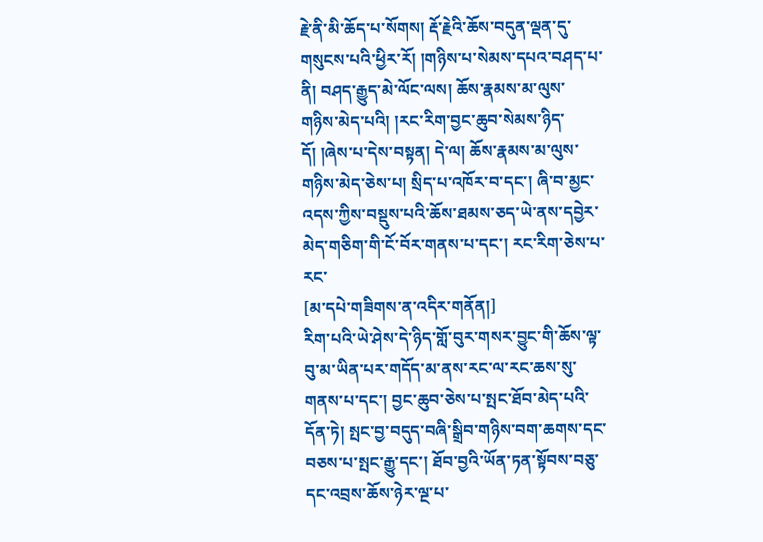རྗེ་ནི་མི་ཆོད་པ་སོགས། རྡོ་རྗེའི་ཆོས་བདུན་ལྡན་དུ་གསུངས་པའི་ཕྱིར་རོ། །གཉིས་པ་སེམས་དཔའ་བཤད་པ་ནི། བཤད་རྒྱུད་མེ་ལོང་ལས། ཆོས་རྣམས་མ་ལུས་གཉིས་མེད་པའི། །རང་རིག་བྱང་ཆུབ་སེམས་ཉིད་དོ། །ཞེས་པ་དེས་བསྟན། དེ་ལ། ཆོས་རྣམས་མ་ལུས་གཉིས་མེད་ཅེས་པ། སྲིད་པ་འཁོར་བ་དང་། ཞི་བ་མྱང་འདས་ཀྱིས་བསྡུས་པའི་ཆོས་ཐམས་ཅད་ཡེ་ནས་དབྱེར་མེད་གཅིག་གི་ངོ་བོར་གནས་པ་དང་། རང་རིག་ཅེས་པ་རང་
[མ་དཔེ་གཟིགས་ན་འདིར་གནོན།]
རིག་པའི་ཡེ་ཤེས་དེ་ཉིད་གློ་བུར་གསར་བྱུང་གི་ཆོས་ལྟ་བུ་མ་ཡིན་པར་གདོད་མ་ནས་རང་ལ་རང་ཆས་སུ་གནས་པ་དང་། བྱང་ཆུབ་ཅེས་པ་སྤང་ཐོབ་མེད་པའི་དོན་ཏེ། སྤང་བྱ་བདུད་བཞི་སྒྲིབ་གཉིས་བག་ཆགས་དང་བཅས་པ་སྤང་རྒྱུ་དང་། ཐོབ་བྱའི་ཡོན་ཏན་སྟོབས་བཅུ་དང་འབྲས་ཆོས་ཉེར་ལྔ་པ་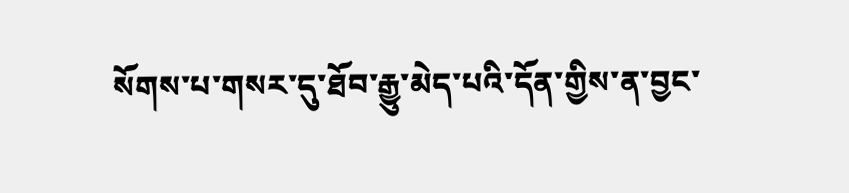སོགས་པ་གསར་དུ་ཐོབ་རྒྱུ་མེད་པའི་དོན་གྱིས་ན་བྱང་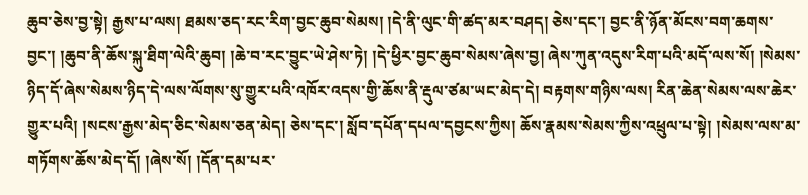ཆུབ་ཅེས་བྱ་སྟེ། རྒྱས་པ་ལས། ཐམས་ཅད་རང་རིག་བྱང་ཆུབ་སེམས། །དེ་ནི་ལུང་གི་ཚད་མར་བཤད། ཅེས་དང་། བྱང་ནི་ཉོན་མོངས་བག་ཆགས་བྱང་། །ཆུབ་ནི་ཆོས་སྐུ་ཐིག་ལེའི་ཆུབ། །ཆེ་བ་རང་བྱུང་ཡེ་ཤེས་ཏེ། །དེ་ཕྱིར་བྱང་ཆུབ་སེམས་ཞེས་བྱ། ཞེས་ཀུན་འདུས་རིག་པའི་མདོ་ལས་སོ། །སེམས་ཉིད་དོ་ཞེས་སེམས་ཉིད་དེ་ལས་ལོགས་སུ་གྱུར་པའི་འཁོར་འདས་གྱི་ཆོས་ནི་རྡུལ་ཙམ་ཡང་མེད་དེ། བརྟགས་གཉིས་ལས། རིན་ཆེན་སེམས་ལས་ཆེར་གྱུར་པའི། །སངས་རྒྱས་མེད་ཅིང་སེམས་ཅན་མེད། ཅེས་དང་། སློབ་དཔོན་དཔལ་དབྱངས་ཀྱིས། ཆོས་རྣམས་སེམས་ཀྱིས་འཕྲུལ་པ་སྟེ། །སེམས་ལས་མ་གཏོགས་ཆོས་མེད་དོ། །ཞེས་སོ། །དོན་དམ་པར་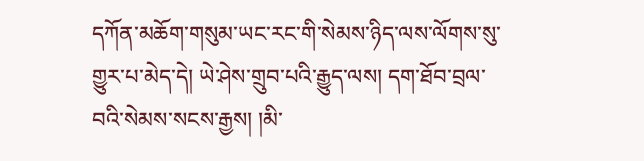དཀོན་མཆོག་གསུམ་ཡང་རང་གི་སེམས་ཉིད་ལས་ལོགས་སུ་གྱུར་པ་མེད་དེ། ཡེ་ཤེས་གྲུབ་པའི་རྒྱུད་ལས། དག་ཐོབ་བྲལ་བའི་སེམས་སངས་རྒྱས། །མི་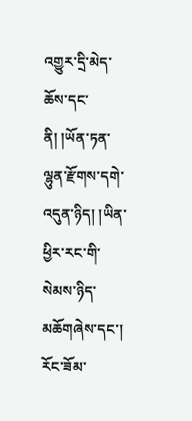འགྱུར་དྲི་མེད་ཆོས་དང་ནི། །ཡོན་ཏན་ལྷུན་རྫོགས་དགེ་འདུན་ཉིད། །ཡིན་ཕྱིར་རང་གི་སེམས་ཉིད་མཆོགཞེས་དང་། རོང་ཟོམ་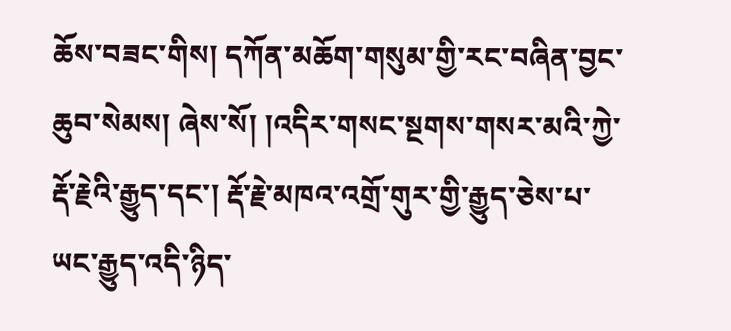ཆོས་བཟང་གིས། དཀོན་མཆོག་གསུམ་གྱི་རང་བཞིན་བྱང་ཆུབ་སེམས། ཞེས་སོ། །འདིར་གསང་སྔགས་གསར་མའི་ཀྱེ་རྡོ་རྗེའི་རྒྱུད་དང་། རྡོ་རྗེ་མཁའ་འགྲོ་གུར་གྱི་རྒྱུད་ཅེས་པ་ཡང་རྒྱུད་འདི་ཉིད་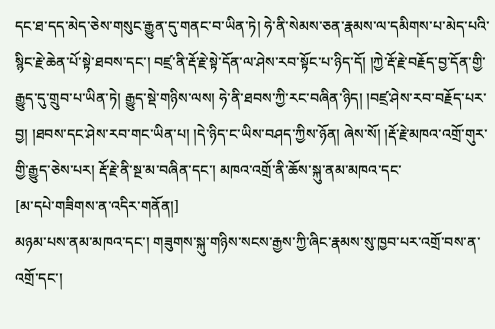དང་ཐ་དད་མེད་ཅེས་གསུང་རྒྱུན་དུ་གནང་བ་ཡིན་ཏེ། ཧེ་ནི་སེམས་ཅན་རྣམས་ལ་དམིགས་པ་མེད་པའི་སྙིང་རྗེ་ཆེན་པོ་སྟེ་ཐབས་དང་། བཛྲ་ནི་རྡོ་རྗེ་སྟེ་དོན་ལ་ཤེས་རབ་སྟོང་པ་ཉིད་དོ། །ཀྱེ་རྡོ་རྗེ་བརྗོད་བྱ་དོན་གྱི་རྒྱུད་དུ་གྲུབ་པ་ཡིན་ཏེ། རྒྱུད་སྡེ་གཉིས་ལས། ཧེ་ནི་ཐབས་ཀྱི་རང་བཞིན་ཉིད། །བཛྲ་ཤེས་རབ་བརྗོད་པར་བྱ། །ཐབས་དང་ཤེས་རབ་གང་ཡིན་པ། །དེ་ཉིད་ང་ཡིས་བཤད་ཀྱིས་ཉོན། ཞེས་སོ། །རྡོ་རྗེ་མཁའ་འགྲོ་གུར་གྱི་རྒྱུད་ཅེས་པར། རྡོ་རྗེ་ནི་སྔ་མ་བཞིན་དང་། མཁའ་འགྲོ་ནི་ཆོས་སྐུ་ནམ་མཁའ་དང་
[མ་དཔེ་གཟིགས་ན་འདིར་གནོན།]
མཉམ་པས་ནམ་མཁའ་དང་། གཟུགས་སྐུ་གཉིས་སངས་རྒྱས་ཀྱི་ཞིང་རྣམས་སུ་ཁྱབ་པར་འགྲོ་བས་ན་འགྲོ་དང་།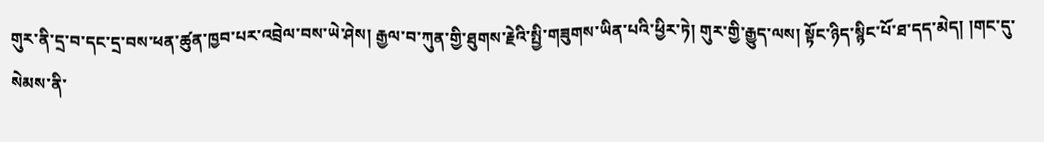གུར་ནི་དྲ་བ་དང་དྲ་བས་ཕན་ཚུན་ཁྱབ་པར་འབྲེལ་བས་ཡེ་ཤེས། རྒྱལ་བ་ཀུན་གྱི་ཐུགས་རྗེའི་སྤྱི་གཟུགས་ཡིན་པའི་ཕྱིར་ཏེ། གུར་གྱི་རྒྱུད་ལས། སྟོང་ཉིད་སྙིང་པོ་ཐ་དད་མེད། །གང་དུ་སེམས་ནི་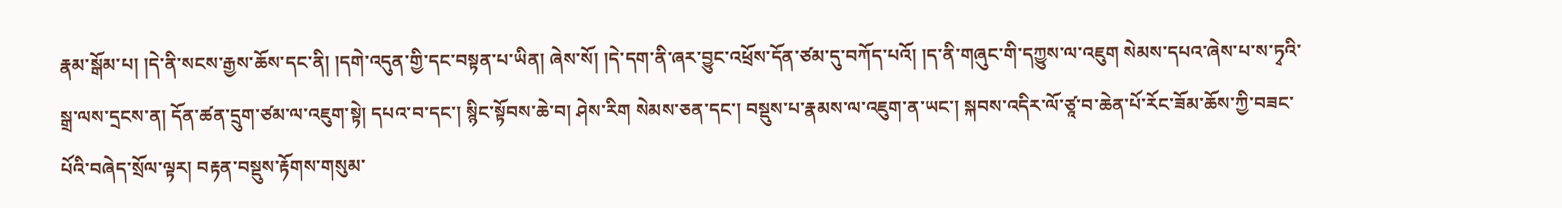རྣམ་སྒོམ་པ། །དེ་ནི་སངས་རྒྱས་ཆོས་དང་ནི། །དགེ་འདུན་གྱི་དང་བསྟན་པ་ཡིན། ཞེས་སོ། །དེ་དག་ནི་ཞར་བྱུང་འཕྲོས་དོན་ཙམ་དུ་བཀོད་པའོ། །ད་ནི་གཞུང་གི་དཀྱུས་ལ་འཇུག སེམས་དཔའ་ཞེས་པ་ས་ཏྭའི་སྒྲ་ལས་དྲངས་ན། དོན་ཚན་དྲུག་ཙམ་ལ་འཇུག་སྟེ། དཔའ་བ་དང་། སྙིང་སྟོབས་ཆེ་བ། ཤེས་རིག སེམས་ཅན་དང་། བསྡུས་པ་རྣམས་ལ་འཇུག་ན་ཡང་། སྐབས་འདིར་ལོ་ཙཱ་བ་ཆེན་པོ་རོང་ཟོམ་ཆོས་ཀྱི་བཟང་པོའི་བཞེད་སྲོལ་ལྟར། བརྟན་བསྡུས་རྟོགས་གསུམ་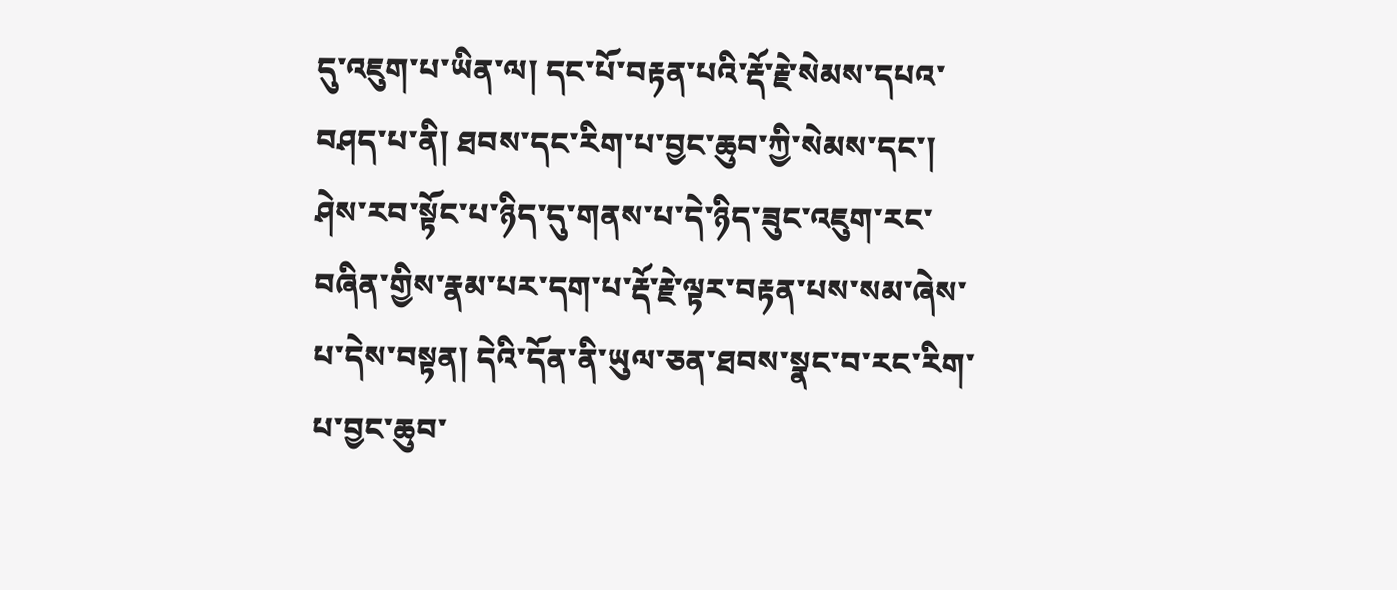དུ་འཇུག་པ་ཡིན་ལ། དང་པོ་བརྟན་པའི་རྡོ་རྗེ་སེམས་དཔའ་བཤད་པ་ནི། ཐབས་དང་རིག་པ་བྱང་ཆུབ་ཀྱི་སེམས་དང་། ཤེས་རབ་སྟོང་པ་ཉིད་དུ་གནས་པ་དེ་ཉིད་ཟུང་འཇུག་རང་བཞིན་གྱིས་རྣམ་པར་དག་པ་རྡོ་རྗེ་ལྟར་བརྟན་པས་སམ་ཞེས་པ་དེས་བསྟན། དེའི་དོན་ནི་ཡུལ་ཅན་ཐབས་སྣང་བ་རང་རིག་པ་བྱང་ཆུབ་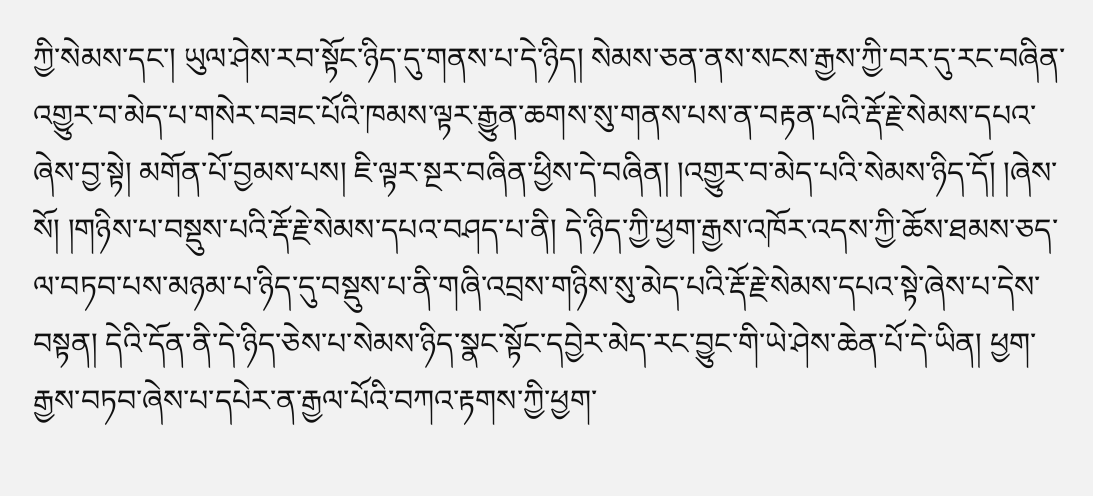ཀྱི་སེམས་དང་། ཡུལ་ཤེས་རབ་སྟོང་ཉིད་དུ་གནས་པ་དེ་ཉིད། སེམས་ཅན་ནས་སངས་རྒྱས་ཀྱི་བར་དུ་རང་བཞིན་འགྱུར་བ་མེད་པ་གསེར་བཟང་པོའི་ཁམས་ལྟར་རྒྱུན་ཆགས་སུ་གནས་པས་ན་བརྟན་པའི་རྡོ་རྗེ་སེམས་དཔའ་ཞེས་བྱ་སྟེ། མགོན་པོ་བྱམས་པས། ཇི་ལྟར་སྔར་བཞིན་ཕྱིས་དེ་བཞིན། །འགྱུར་བ་མེད་པའི་སེམས་ཉིད་དོ། །ཞེས་སོ། །གཉིས་པ་བསྡུས་པའི་རྡོ་རྗེ་སེམས་དཔའ་བཤད་པ་ནི། དེ་ཉིད་ཀྱི་ཕྱག་རྒྱས་འཁོར་འདས་ཀྱི་ཆོས་ཐམས་ཅད་ལ་བཏབ་པས་མཉམ་པ་ཉིད་དུ་བསྡུས་པ་ནི་གཞི་འབྲས་གཉིས་སུ་མེད་པའི་རྡོ་རྗེ་སེམས་དཔའ་སྟེ་ཞེས་པ་དེས་བསྟན། དེའི་དོན་ནི་དེ་ཉིད་ཅེས་པ་སེམས་ཉིད་སྣང་སྟོང་དབྱེར་མེད་རང་བྱུང་གི་ཡེ་ཤེས་ཆེན་པོ་དེ་ཡིན། ཕྱག་རྒྱས་བཏབ་ཞེས་པ་དཔེར་ན་རྒྱལ་པོའི་བཀའ་རྟགས་ཀྱི་ཕྱག་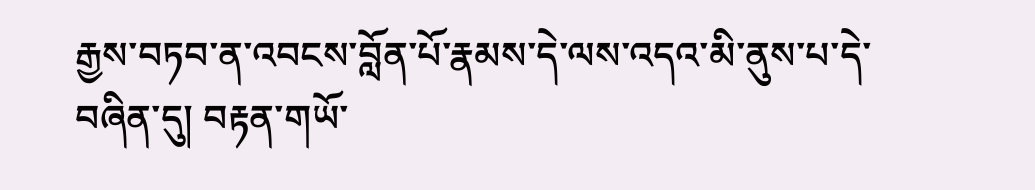རྒྱས་བཏབ་ན་འབངས་བློན་པོ་རྣམས་དེ་ལས་འདའ་མི་ནུས་པ་དེ་བཞིན་དུ། བརྟན་གཡོ་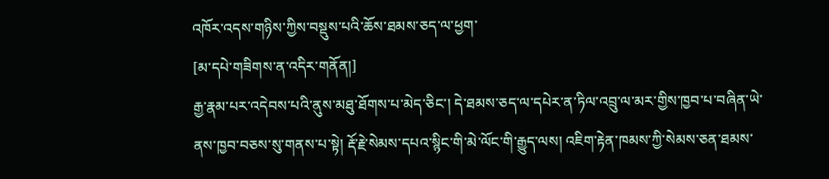འཁོར་འདས་གཉིས་ཀྱིས་བསྡུས་པའི་ཆོས་ཐམས་ཅད་ལ་ཕྱག་
[མ་དཔེ་གཟིགས་ན་འདིར་གནོན།]
རྒྱ་རྣམ་པར་འདེབས་པའི་ནུས་མཐུ་ཐོགས་པ་མེད་ཅིང་། དེ་ཐམས་ཅད་ལ་དཔེར་ན་ཏིལ་འབྲུ་ལ་མར་གྱིས་ཁྱབ་པ་བཞིན་ཡེ་ནས་ཁྱབ་བཅས་སུ་གནས་པ་སྟེ། རྡོ་རྗེ་སེམས་དཔའ་སྙིང་གི་མེ་ལོང་གི་རྒྱུད་ལས། འཇིག་རྟེན་ཁམས་ཀྱི་སེམས་ཅན་ཐམས་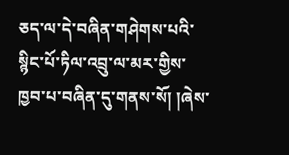ཅད་ལ་དེ་བཞིན་གཤེགས་པའི་སྙིང་པོ་ཏིལ་འབྲུ་ལ་མར་གྱིས་ཁྱབ་པ་བཞིན་དུ་གནས་སོ། །ཞེས་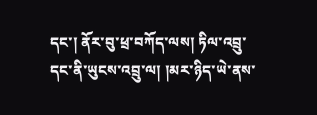དང་། ནོར་བུ་ཕྲ་བཀོད་ལས། ཏིལ་འབྲུ་དང་ནི་ཡུངས་འབྲུ་ལ། །མར་ཉིད་ཡེ་ནས་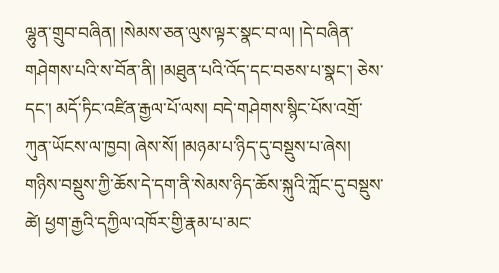ལྷུན་གྲུབ་བཞིན། །སེམས་ཅན་ལུས་ལྟར་སྣང་བ་ལ། །དེ་བཞིན་གཤེགས་པའི་ས་བོན་ནི། །མཐུན་པའི་འོད་དང་བཅས་པ་སྣང་། ཅེས་དང་། མདོ་ཏིང་འཛིན་རྒྱལ་པོ་ལས། བདེ་གཤེགས་སྙིང་པོས་འགྲོ་ཀུན་ཡོངས་ལ་ཁྱབ། ཞེས་སོ། །མཉམ་པ་ཉིད་དུ་བསྡུས་པ་ཞེས། གཉིས་བསྡུས་ཀྱི་ཆོས་དེ་དག་ནི་སེམས་ཉིད་ཆོས་སྐུའི་ཀློང་དུ་བསྡུས་ཚེ། ཕྱག་རྒྱའི་དཀྱིལ་འཁོར་གྱི་རྣམ་པ་མང་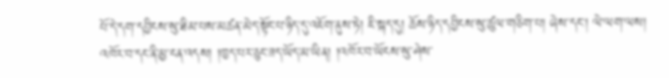པོ་དེ་དག་དབྱིངས་སུ་ཐིམ་པས་མཚན་མེད་སྟོང་པ་ཉིད་དུ་འཇོག་ནུས་ཏེ། ཇི་སྐད་དུ། ཆོས་ཉིད་དབྱིངས་སུ་ཚུལ་གཅིག་པ། ཞེས་དང་། ལེ་ལག་ལས། འཁོར་བ་དང་ནི་མྱ་ངན་འདས། །ཁྱད་པར་ཅུང་ཟད་ཡོད་མ་ཡིན། །འཁོར་བ་ཡོངས་སུ་ཤེས་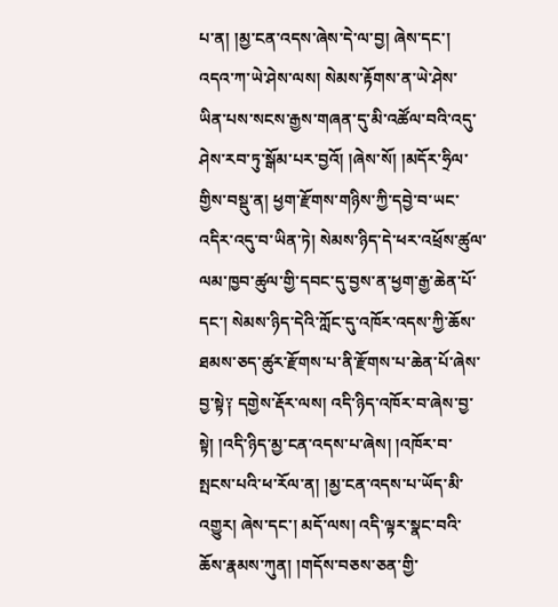པ་ན། །མྱ་ངན་འདས་ཞེས་དེ་ལ་བྱ། ཞེས་དང་། འདའ་ཀ་ཡེ་ཤེས་ལས། སེམས་རྟོགས་ན་ཡེ་ཤེས་ཡིན་པས་སངས་རྒྱས་གཞན་དུ་མི་འཚོལ་བའི་འདུ་ཤེས་རབ་ཏུ་སྒོམ་པར་བྱའོ། །ཞེས་སོ། །མདོར་ཧྲིལ་གྱིས་བསྡུ་ན། ཕྱག་རྫོགས་གཉིས་ཀྱི་དབྱེ་བ་ཡང་འདིར་འདུ་བ་ཡིན་ཏེ། སེམས་ཉིད་དེ་ཕར་འཕྲོས་ཚུལ་ལམ་ཁྱབ་ཚུལ་གྱི་དབང་དུ་བྱས་ན་ཕྱག་རྒྱ་ཆེན་པོ་དང་། སེམས་ཉིད་དེའི་ཀློང་དུ་འཁོར་འདས་ཀྱི་ཆོས་ཐམས་ཅད་ཚུར་རྫོགས་པ་ནི་རྫོགས་པ་ཆེན་པོ་ཞེས་བྱ་སྟེ༑ དགྱེས་རྡོར་ལས། འདི་ཉིད་འཁོར་བ་ཞེས་བྱ་སྟེ། །འདི་ཉིད་མྱ་ངན་འདས་པ་ཞེས། །འཁོར་བ་སྤངས་པའི་ཕ་རོལ་ན། །མྱ་ངན་འདས་པ་ཡོད་མི་འགྱུར། ཞེས་དང་། མདོ་ལས། འདི་ལྟར་སྣང་བའི་ཆོས་རྣམས་ཀུན། །གདོས་བཅས་ཅན་གྱི་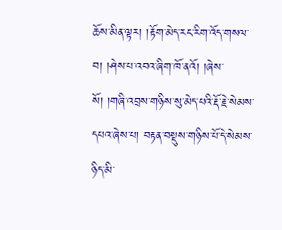ཆོས་མིན་ལྟར། །རྟོག་མེད་རང་རིག་འོད་གསལ་བ། །ཤེས་པ་འབའ་ཞིག་ཁོ་ནའོ། །ཞེས་སོ། །གཞི་འབྲས་གཉིས་སུ་མེད་པའི་རྡོ་རྗེ་སེམས་དཔའ་ཞེས་པ། བརྟན་བསྡུས་གཉིས་པོ་དེ་སེམས་ཉིད་མི་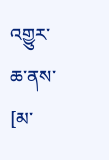འགྱུར་ཆ་ནས་
[མ་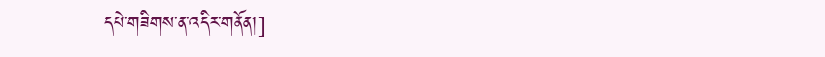དཔེ་གཟིགས་ན་འདིར་གནོན།]